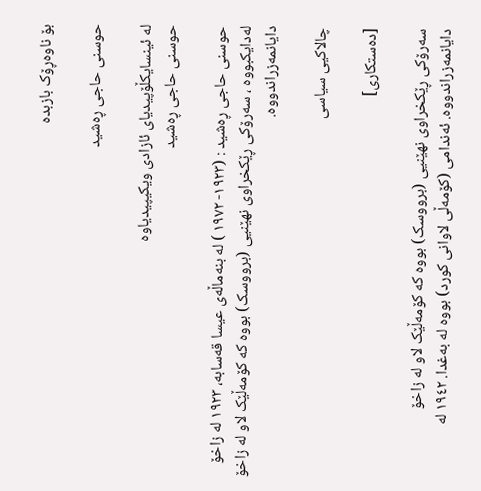بۆ ناوەڕۆک بازبدە

حوسنی حاجی ڕەشید

لە ئینسایکڵۆپیدیای ئازادی ویکیپیدیاوە
حوسنی حاجی ڕەشید

حوسنی حاجی ڕەشید : (١٩٢٣- ١٩٧٢ ) لە بنەماڵەی عیسا قەسابە، ١٩٢٣ لە زاخۆ لەدایکبووە ، سەرۆکی ڕێکخراوی نھێنیی (برووسک) بووە کە کۆمەڵێک لاو لە زاخۆ دایانمەزراندووە.

چالاکیی سیاسی

[دەستکاری]

سەرۆکی ڕێکخراوی نھێنیی (برووسک) بووە کە کۆمەڵێک لاو لە زاخۆ دایانمەزراندووە. ئەندامی (کۆمەڵی لاوانی کورد) بووە لە بەغدا. ١٩٤٢ لە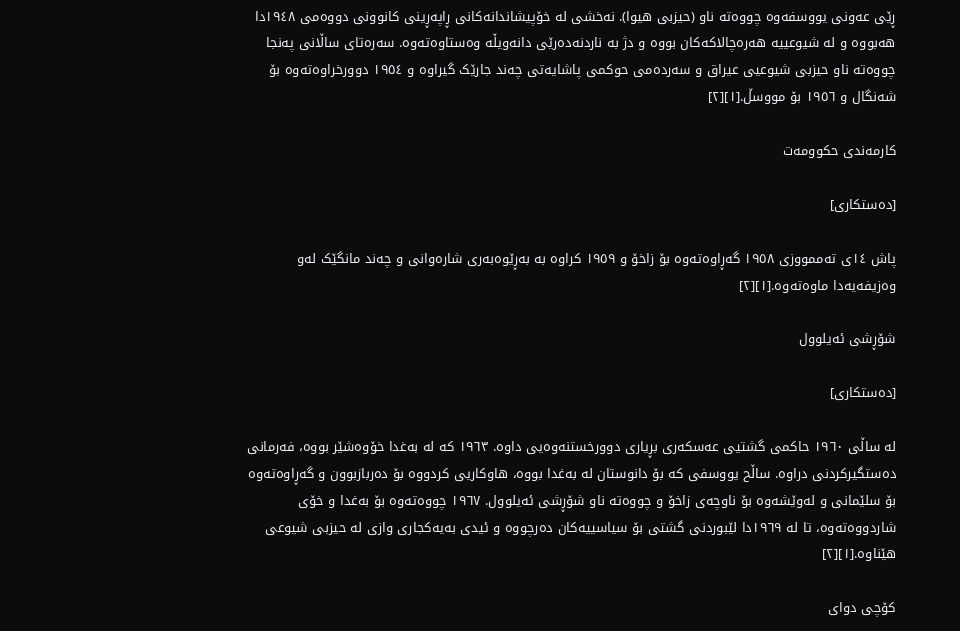ڕێی عەونی یووسفەوە چووەتە ناو (حیزبی ھیوا). نەخشی لە خۆپیشاندانەکانی ڕاپەڕینی کانوونی دووەمی ١٩٤٨دا ھەبووە و لە شیوعییە ھەرەچالاکەکان بووە و دژ بە ناردنەدەرێی دانەویڵە وەستاوەتەوە. سەرەتای ساڵانی پەنجا چووەتە ناو حیزبی شیوعیی عیراق و سەردەمی حوکمی پاشایەتی چەند جارێک گیراوە و ١٩٥٤ دوورخراوەتەوە بۆ شەنگال و ١٩٥٦ بۆ مووسڵ.[١][٢]

کارمەندی حکوومەت

[دەستکاری]

پاش ١٤ی تەممووزی ١٩٥٨ گەڕاوەتەوە بۆ زاخۆ و ١٩٥٩ کراوە بە بەڕێوەبەری شارەوانی و چەند مانگێک لەو وەزیفەیەدا ماوەتەوە.[١][٢]

شۆڕشی ئەیلوول

[دەستکاری]

لە ساڵی ١٩٦٠ حاکمی گشتیی عەسکەری بڕیاری دوورخستنەوەیی داوە. ١٩٦٣ کە لە بەغدا خۆوەشێر بووە، فەرمانی دەستگیرکردنی دراوە. ساڵح یووسفی کە بۆ دانوستان لە بەغدا بووە، ھاوکاریی کردووە بۆ دەربازبوون و گەڕاوەتەوە بۆ سلێمانی و لەوێشەوە بۆ ناوچەی زاخۆ و چووەتە ناو شۆڕشی ئەیلوول. ١٩٦٧ چووەتەوە بۆ بەغدا و خۆی شاردووەتەوە، تا لە ١٩٦٩دا لێبوردنی گشتی بۆ سیاسییەکان دەرچووە و ئیدی بەیەکجاری وازی لە حیزبی شیوعی ھێناوە.[١][٢]

کۆچی دوای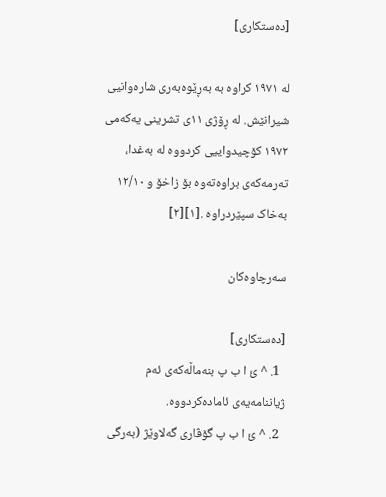[دەستکاری]

لە ١٩٧١ کراوە بە بەڕێوەبەری شارەوانیی شیرانێش. لە ڕۆژی ١١ی تشرینی یەکەمی ١٩٧٢ کۆچیدواییی کردووە لە بەغدا، تەرمەکەی براوەتەوە بۆ زاخۆ و ١٢/١٠ بەخاک سپێردراوە .[١][٢]

سەرچاوەکان

[دەستکاری]
  1. ^ ئ ا ب پ بنەماڵەکەی ئەم ژیاننامەیەی ئامادەکردووە.
  2. ^ ئ ا ب پ گۆڤاری گەلاوێژ (بەرگی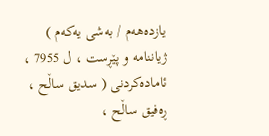یازدەهەم / بەشی یەكەم ) ژیاننامە و پێڕست ، ل 7955 ، ئامادەكردنی ( سدیق ساڵح ، ڕەفیق ساڵح ،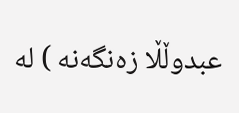عبدوڵڵا زەنگەنە ) لە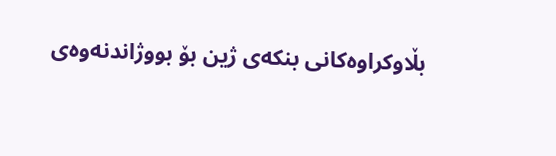بڵاوكراوەكانی بنكەی ژین بۆ بووژاندنەوەی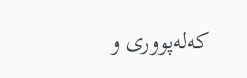كەلەپووری و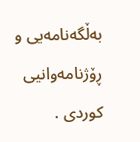بەڵگەنامەیی و ڕۆژنامەوانیی كوردی .